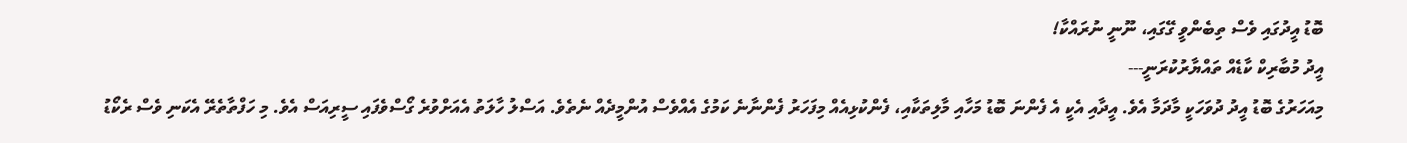ބޮޑު އީދުގައި ވެސް ތިބެންވީ ގޭގައި، ނޫނީ ނުރައްކާ!
އީދު މުބާރިކް ކާޑެއް ތައްޔާރުކުރަނީ---
މިއަހަރުގެ ބޮޑު އީދު ދުވަހަކީ މާދަމާ އެވެ. އީދާއި އެކީ އެ ފެންނަ ބޮޑު މަހާއި މާލިތަކާއި، ފެންކުޅިއެއް މިފަހަރު ފެންނާނެ ކަމުގެ އެއްވެސް އުންމީދެއް ނެތެވެ. އަސްލު ހާލަތު އެއަށްވުރެ ގޯސްވެފައި ސީރިއަސް އެވެ. މި ހަފްތާތެރޭ އެކަނި ވެސް ރެކޯޑު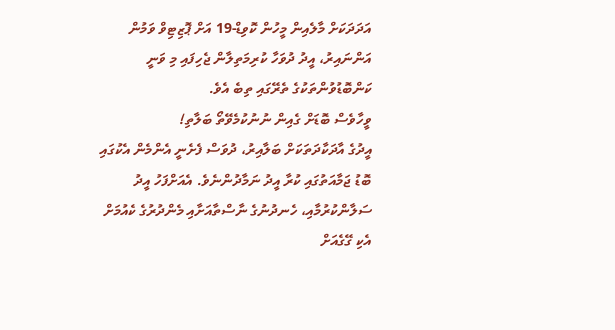އަދަދަކަށް މާލެއިން މީހުން ކޮވިޑް-19 އަށް ޕޮޒިޓިވް ވަމުން އަންނައިރު، އީދު ދުވަހާ ކުރިމަތިލާން ޖެހިފައި މި ވަނީ ކަންބޮޑުވުންތަކުގެ ތެރޭގައި ތިބެ އެވެ.
ވީހާވެސް ބޮޑަށް ގެއިން ނުނުކުމެވޭތޯ ބަލާތި!
އީދުގެ އާދަކާދަތަކަށް ބަލާއިރު، ދުވަސް ފެށެނީ އެންމެން އެކުގައި ބޮޑު ޖަމާއަތުގައި ކުރާ އީދު ނަމާދުންނެވެ. އެއަށްފަހު އީދު ސަލާންކުރުމާއި، ހެނދުނުގެ ނާސްތާއަށާއި މެންދުރުގެ ކެއުމަށް އެކި ގޭގެއަށް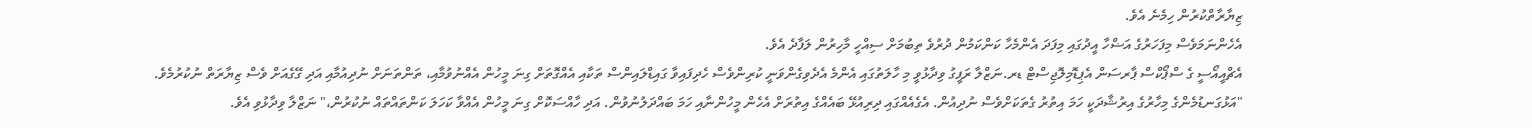ޒިޔާރާތްކުރުން ހިމެނެ އެވެ.
އެހެންނަމަވެސް މިފަހަރުގެ އަޟްހާ އީދުގައި މިފަދަ އެންމެހާ ކަންކަމުން ދުރުވެ ތިބުމަށް ސިއްހީ މާހިރުން ލަފާދެ އެވެ.
އެޗްއީއޯސީ ގެ ސްޕޯކްސް ޕާރސަން އެޕިޑޮމިލޮޖިސްޓް ޑރ.ނަޒްލާ ރަފީގު ވިދާޅުވީ މި ހާލަތުގައި އެންމެ އެދެވިގެންވަނީ ކުރިންވެސް ހެދިފައިވާ ގައިޑްލައިންސް ތަކާއި އެއްގޮތަށް ގިނަ މީހުން އެއްނުވުމާއި، ތަންތަނަށް ނުދިއުމާއި އަދި ގޭގެއަށް ވެސް ޒިޔާރަތް ނުކުރުމެވެ.
"އަޅުގަނޑުމެންގެ މިހާރުގެ އިރުޝާދަކީ ހަމަ އިތުރު ގެތަކަށްވެސް ނުދިއުން. އެގެއެއްގައި ދިރިއުޅޭ ބައެއްގެ އިތުރަށް އެހެން މީހުންނާއި ހަމަ ބައްދަލުނުވުން. އަދި ހާއްސަކޮށް ގިނަ މީހުން އެއްވާ ކަހަލަ ކަންތައްތައް ނުކުރުން،" ނަޒްލާ ވިދާޅުވި އެވެ.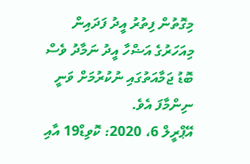މިގޮތުން ފިތުރު އީދު ފަދައިން މިއަހަރުގެ އަޟްހާ އީދު ނަމާދު ވެސް ބޮޑު ޖަމާއަތުގައި ނުކުރުމަށް ވަނީ ނިންމާފަ އެވެ.
އޭޕްރީލް 6، 2020: ކޮވިޑް19 އާއި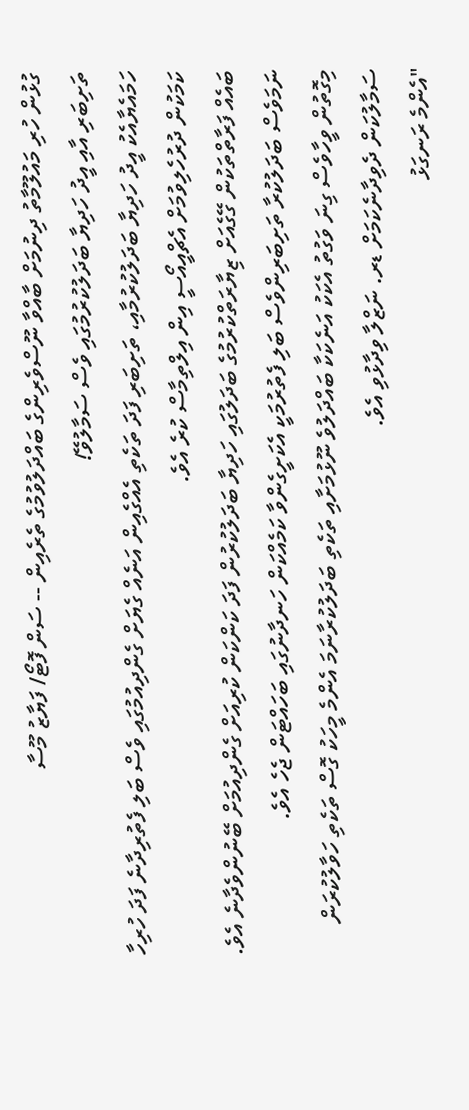ގުޅުން ހުރި މައުލޫމާތު ދިނުމަށް ބާއްވާ ނޫސްވެރިންގެ ބައްދަލުވުމުގެ ތެރެއިން -- ސަން ފޮޓޯ/ ފަޔާޒު މޫސާ
ތަށިބަރި އާއި އީދު ހަދިޔާ ބަދަލުކުރުމުގައި ވެސް ސަމާލުވޭ!
ހަމައެޔާއެކު އީދު ހަދިޔާ ބަދަލުކުރުމާއި، ތަށިބަރި ފަދަ ތަކެތި އެއްގެއިން އަނެއް ގެޔަށް ގެންދިއުމުގައި ވެސް ބަލި ފެތުރިދާނެ ފަދަ ހުރިހާ ކަމަކުން ދުރުހެލިވުމަށް އެޗްއީއޯސީ އިން އިލްތިމާސް ކުރެ އެވެ.
ބައެއް ފަރާތްތަކުން ގޭގެއަށް ޒިޔާރަތްކުރުމުގެ ބަދަލުގައި ހަދިޔާ ބަދަލުކުރުން ފަދަ ކަންކަން ކުރިއަށް ގެންދިއުމަށް ބޭނުންވެދާނެ އެވެ. ނަމަވެސް ބަދަލުކުރާ ތަށިބަރިންވެސް ބަލި ފެތުރުމަކީ އެކަށީގެންވާ ކަމެއްކަން ހަނދާނުގައި ބަހައްޓަން ޖެހެ އެވެ.
މިގޮތުން ވީހާވެސް ގިނަ ވަގުތު އެކަކު އަނެކަކާ ބައްދަލުވެ ނޫޅުމަށާއި ތަކެތި ބަދަލުކުރާނަމަ އެންމެ މީހަކު ގޮސް ތަކެތި ހަވާލުކުރަން ސަމާލުކަން ދެވިދާނެކަމަށް ޑރ. ނަޒްލާ ވިދާޅުވި އެވެ.
"އެންމެ ރަނގަޅު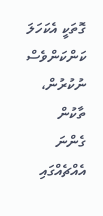ގޮތަކީ އެކަހަލަ ކަންކަންވެސް ނުކުރުން، ތާކުން ގެންނަ އެއްޗެއްގައި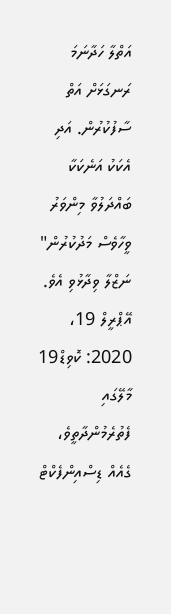އަތްލާ ހަދާނަމަ ރަނގަޅަށް އަތް ސާފުކުރުން. އަދި އެކަކު އަނެކަކާ ބައްދަލުވާ މިންވަރު ވީހާވެސް މަދުކުރުން" ނަޒްލާ ވިދާޅުވި އެވެ.
އޭޕްރީލް 19، 2020: ކޮވިޑް19 މާލޭގައި ފެތުރެމުންދާތީވެ، ގެއެއް ޑިސްއިންފެކްޓް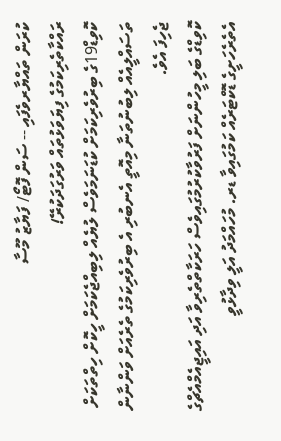ކުރަން ތައްޔާރވެފައި -- ސަން ފޮޓޯ/ ފަޔާޒު މޫސާ
ރައްކާތެރިކަމުގެ ފިޔަވަޅުތައް ވަރުގަދަކުރޭ!
ކޮވިޑް19ގެ ބިރުވެރިކަމަށް ކުޑަނަމަވެސް ލުޔެއް ލިބިއްޖެކަމަށް ހީކޮށް ހިތްތަކަށް ތަސައްލީއެއް ލިބުނުތަނާ މިއޮތީ އެނބުރި އެ ބިރުވެރިކަމުގެ ތެރެއަށް ވަންނާން ޖެހިފަ އެވެ.
ކޮވިޑްގެ ބަލި މީހުންނަށް ފަރުވާކުރުމުގައިވެސް ހަރަކާތްތެރިވާ އަދި އައިޖީއެމްއެޗްގެ އެތެރެހަށީގެ ޑޮކްޓަރެއް ކަމުގައިވާ ޑރ. މުހައްމަދު އަލީ ވިދާޅުވީ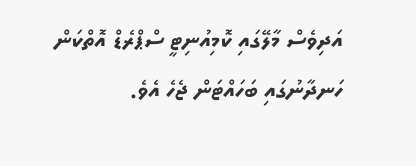އަދިވެސް މާލޭގައި ކޮމިއުނިޓީ ސްޕްރެޑް އޮތްކަން ހަނދާނުގައި ބަހައްޓަން ޖެހެ އެވެ.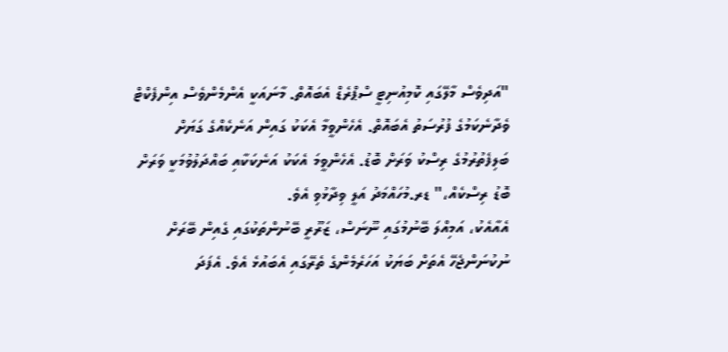"އަދިވެސް މާލޭގައި ކޮމިއުނިޓީ ސްޕްރެޑް އެބައޮތް. މާނައަކީ އެންމެންވެސް އިންފެކްޓް ވެދާނެކަމުގެ ފުރުސަތު އެބައޮތް. އެހެންވީމާ އެކަކު ގައިން އަނެކެއްގެ ގަޔަށް ބަލިފެތުރުމުގެ ރިސްކު ވަރަށް ބޮޑު. އެހެންވީމަ އެކަކު އަނެކަކާއި ބައްދަލުވުމަކީ ވަރަށް ބޮޑު ރިސްކެއް،" ޑރ.މުހައްމަދު އަލީ ވިދާޅުވި އެވެ.
އެއާއެކު، އަމިއްލަ ބޭނުމުގައި ނޫނަސް، ޒަރޫރީ ބޭނުންތަކުގައި ގެއިން ބޭރަށް ނުކުނަންޖެހޭ އެތަށް ބަޔަކު އަހަރެމެންގެ ތެރޭގައި އެބައުޅެ އެވެ. އެފަދަ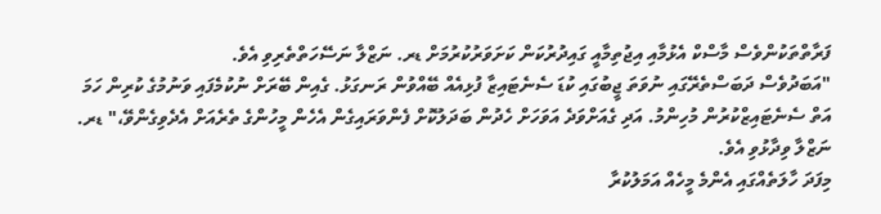ފަރާތްތަކުންވެސް މާސްކް އެޅުމާއި އިޖުތިމާއީ ގައިދުރުކަން ކަށަވަރުކުރުމަށް ޑރ. ނަޒްލާ ނަސޭހަތްތެރިވި އެވެ.
"އަބަދުވެސް ދަބަސްތެރޭގައި ނުވަތަ ޖީބުގައި ކުޑަ ސެނެޓައިޒާ ފުޅިއެއް ބޭއްވުން ރަނގަޅު. ގެއިން ބޭރަށް ނުކުމެފައި ވަނުމުގެ ކުރިން ހަމަ އަތް ސެނެޓައިޒްކުރުން މުހިންމު. އަދި ގެއަށްވަދެ އަވަހަށް ހެދުން ބަދަލުކޮށް ފެންވަރައިގެން އެހެން މީހުންގެ ތެރެއަށް އެދެވިގެންވޭ،" ޑރ. ނަޒްލާ ވިދާޅުވި އެވެ.
މިފަދަ ހާލަތެއްގައި އެންމެ މީހެއް އަމަލުކުރާ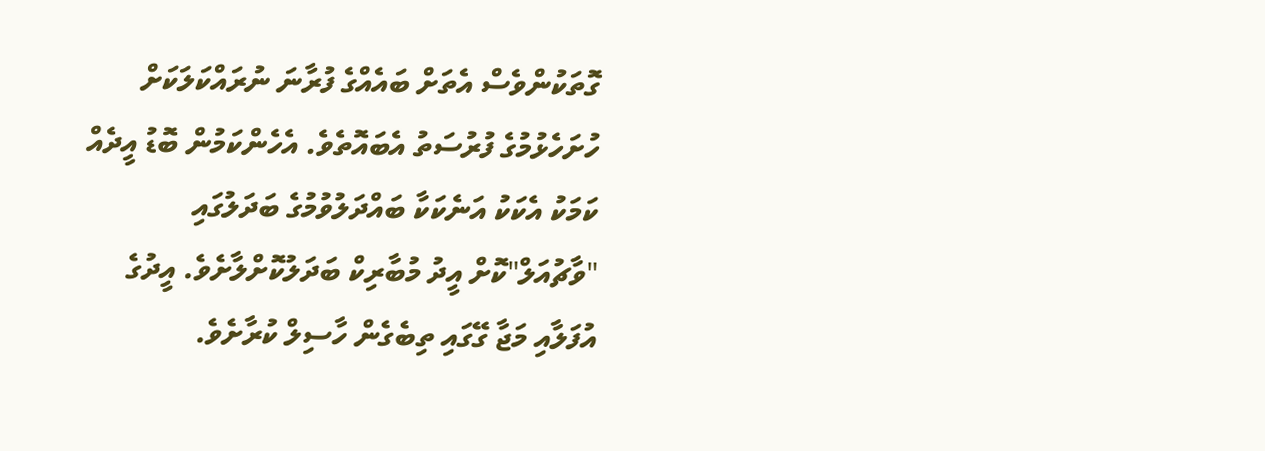ގޮތަކުންވެސް އެތަށް ބައެއްގެ ފުރާނަ ނުރައްކަލަކަށް ހުށަހެޅުމުގެ ފުރުސަތު އެބައޮތެވެ. އެހެންކަމުން ބޮޑު އީދެއް ކަމަކު އެކަކު އަނެކަކާ ބައްދަލުވުމުގެ ބަދަލުގައި "ވާޗުއަލް"ކޮށް އީދު މުބާރިކް ބަދަލުކޮށްލާށެވެ. އީދުގެ އުފަލާއި މަޖާ ގޭގައި ތިބެގެން ހާސިލް ކުރާށެވެ.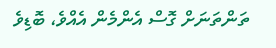ތަންތަނަށް ގޮސް އެންމެން އެއްވެ، ބޮޑިވެ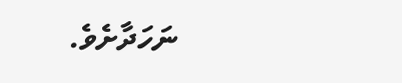ނަހަދާށެވެ.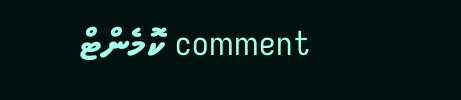comment ކޮމެންޓް